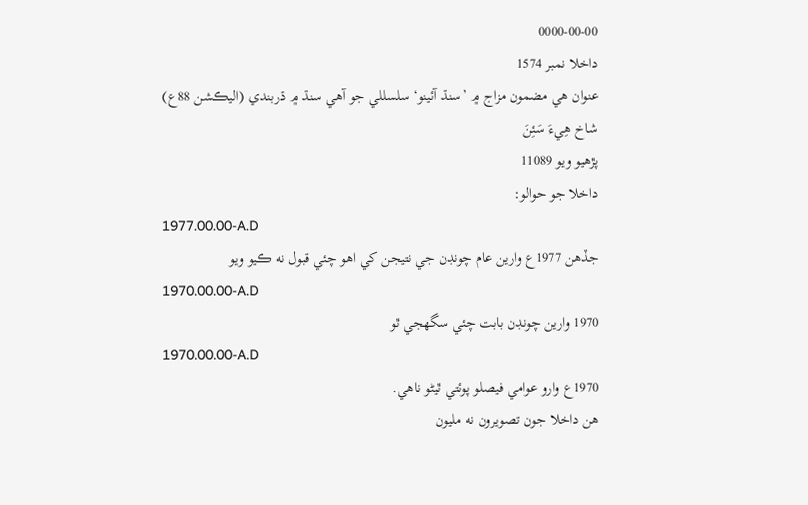0000-00-00
داخلا نمبر 1574
عنوان هي مضمون مزاج ۾ ’سنڌ آئينو‘ سلسللي جو آهي سنڌ ۾ ڌربندي (اليڪشن 88ع)
شاخ هِيءَ سَئِنَ
پڙهيو ويو 11089
داخلا جو حوالو:
1977.00.00-A.D
جڏهن 1977ع وارين عام چونڊن جي نتيجن کي اهو چئي قبول نه ڪيو ويو
1970.00.00-A.D
1970 وارين چونڊن بابت چئي سگهجي ٿو
1970.00.00-A.D
1970ع وارو عوامي فيصلو پوئتي ٿيڻو ناهي.
هن داخلا جون تصويرون نه مليون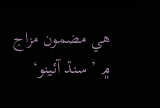هي مضمون مزاج ۾ ’سنڌ آئينو‘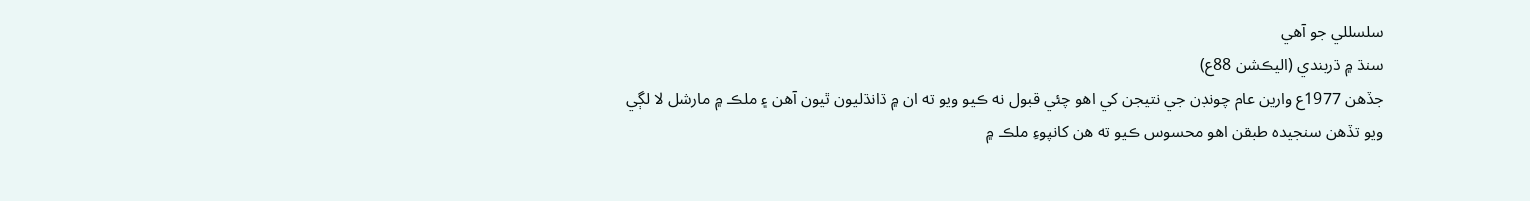سلسللي جو آهي
سنڌ ۾ ڌربندي (اليڪشن 88ع)
جڏهن 1977ع وارين عام چونڊن جي نتيجن کي اهو چئي قبول نه ڪيو ويو ته ان ۾ ڌانڌليون ٿيون آهن ۽ ملڪ ۾ مارشل لا لڳي ويو تڏهن سنجيده طبقن اهو محسوس ڪيو ته هن کانپوءِ ملڪ ۾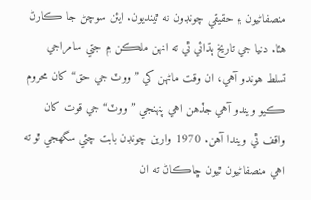منصفاڻيون ۽ حقيقي چونڊون نه ٿينديون. ايئن سوچڻ جا ڪارڻ هئا. دنيا جي تاريخ ٻڌائي ٿي ته انهن ملڪن ۾ جتي سامراجي تسلط هوندو آهي، ان وقت ماڻهن کي ”ووٽ جي حق“ کان محروم ڪيو ويندو آهي جڏهن اهي پنهنجي ”ووٽ“ جي قوت کان واقف ٿي ويندا آهن. 1970 وارين چونڊن بابت چئي سگهجي ٿو ته اهي منصفاڻيون ٿيون ڇاڪاڻ ته ان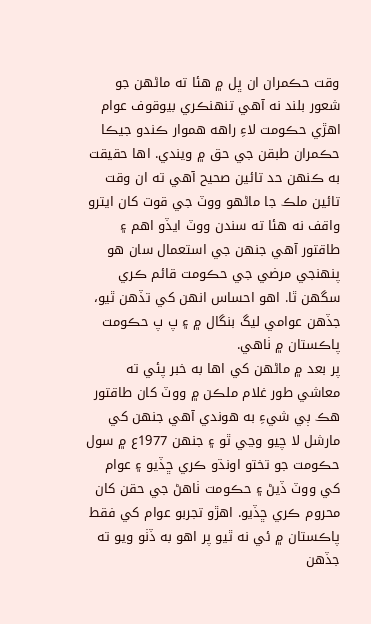وقت حڪمران ان ڀل ۾ هئا ته ماڻهن جو شعور بلند نه آهي تنهنڪري بيوقوف عوام اهڙي حڪومت لاءِ راهه هموار ڪندو جيڪا حڪمران طبقن جي حق ۾ ويندي. اها حقيقت به ڪنهن حد تائين صحيح آهي ته ان وقت تائين ملڪ جا ماڻهو ووٽ جي قوت کان ايترو واقف نه هئا ته سندن ووٽ ايڏو اهم ۽ طاقتور آهي جنهن جي استعمال سان هو پنهنجي مرضي جي حڪومت قائم ڪري سگهن ٿا. اهو احساس انهن کي تڏهن ٿيو، جڏهن عوامي ليگ بنگال ۾ ۽ پ پ حڪومت پاڪستان ۾ ٺاهي.
پر بعد ۾ ماڻهن کي اها به خبر پئي ته معاشي طور غلام ملڪن ۾ ووٽ کان طاقتور هڪ ٻي شيءِ به هوندي آهي جنهن کي مارشل لا چيو وڃي ٿو ۽ جنهن 1977ع ۾ سول حڪومت جو تختو اونڌو ڪري ڇڏيو ۽ عوام کي ووٽ ڏيڻ ۽ حڪومت ٺاهڻ جي حقن کان محروم ڪري ڇڏيو. اهڙو تجربو عوام کي فقط پاڪستان ۾ ئي نه ٿيو پر اهو به ڏٺو ويو ته جڏهن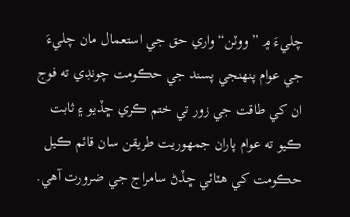چليءَ ۾ ”ووٽن“ واري حق جي استعمال مان چليءَ جي عوام پنهنجي پسند جي حڪومت چونڊي ته فوج ان کي طاقت جي زور تي ختم ڪري ڇڏيو ۽ ثابت ڪيو ته عوام پاران جمهوريت طريقن سان قائم ڪيل حڪومت کي هٽائي ڇڏڻ سامراج جي ضرورت آهي.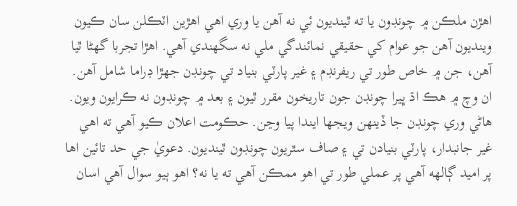اهڙن ملڪن ۾ چونڊون يا ته ٿينديون ئي نه آهن يا وري اهي اهڙين اٽڪلن سان ڪيون وينديون آهن جو عوام کي حقيقي نمائندگي ملي نه سگهندي آهي. اهڙا تجربا گهڻا ٿيا آهن، جن ۾ خاص طور تي ريفرنڊم ۽ غير پارٽي بنياد تي چونڊن جهڙا ڊراما شامل آهن.
ان وچ ۾ هڪ اڌ ڀيرا چونڊن جون تاريخون مقرر ٿيون ۽ بعد ۾ چونڊون نه ڪرايون ويون.
هاڻي وري چونڊن جا ڏينهن ويجها ايندا پيا وڃن. حڪومت اعلان ڪيو آهي ته اهي غير جانبدار، پارٽي بنيادن تي ۽ صاف سٿريون چونڊون ٿينديون. دعويٰ جي حد تائين اها پر اميد ڳالهه آهي پر عملي طور تي اهو ممڪن آهي ته يا نه؟ اهو ٻيو سوال آهي اسان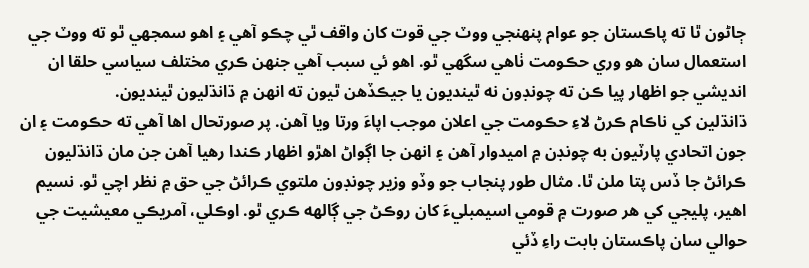ڄاڻون ٿا ته پاڪستان جو عوام پنهنجي ووٽ جي قوت کان واقف ٿي چڪو آهي ۽ اهو سمجهي ٿو ته ووٽ جي استعمال سان هو وري حڪومت ٺاهي سگهي ٿو. اهو ئي سبب آهي جنهن ڪري مختلف سياسي حلقا ان انديشي جو اظهار پيا ڪن ته چونڊون نه ٿينديون يا جيڪڏهن ٿيون ته انهن ۾ ڌانڌليون ٿينديون.
ڌانڌلين کي ناڪام ڪرڻ لاءِ حڪومت جي اعلان موجب اپاءَ ورتا ويا آهن. پر صورتحال اها آهي ته حڪومت ۽ ان جون اتحادي پارٽيون به چونڊن ۾ اميدوار آهن ۽ انهن جا اڳواڻ اهڙو اظهار ڪندا رهيا آهن جن مان ڌانڌليون ڪرائڻ جا ڏس پتا ملن ٿا. مثال طور پنجاب جو وڏو وزير چونڊون ملتوي ڪرائڻ جي حق ۾ نظر اچي ٿو. نسيم اهير، پليجي کي هر صورت ۾ قومي اسيمبليءَ کان روڪڻ جي ڳالهه ڪري ٿو. اوڪلي، آمريڪي معيشيت جي حوالي سان پاڪستان بابت راءِ ڏئي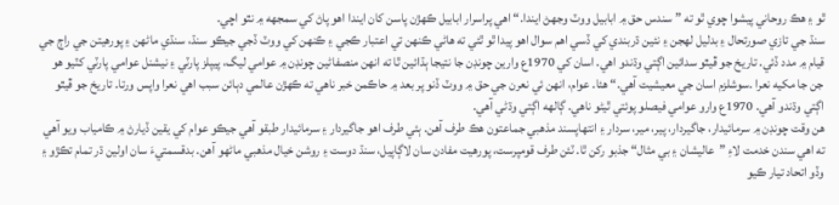ٿو ۽ هڪ روحاني پيشوا چوي ٿو ته ”سندس حق ۾ ابابيل ووٽ وجهڻ ايندا.“ اهي پراسرار ابابيل ڪهڙن پاسن کان ايندا اهو پاڻ کي سمجهه ۾ نٿو اچي.
سنڌ جي تازي صورتحال ۽ بدليل لهجن ۽ نئين ڌربندي کي ڏسي اهم سوال اهو پيدا ٿو ٿئي ته هاڻي ڪنهن تي اعتبار ڪجي ۽ ڪنهن کي ووٽ ڏجي جيڪو سنڌ، سنڌي ماڻهن ۽ پورهيتن جي راڄ جي قيام ۾ مدد ڏئي. تاريخ جو ڦيٿو سدائين اڳتي وڌندو اهي. اسان کي 1970ع وارين چونڊن جا نتيجا ٻڌائين ٿا ته انهن منصفاڻين چونڊن ۾ عوامي ليگ، پيپلز پارٽي ۽ نيشنل عوامي پارٽي کٽيو هو جن جا مکيه نعرا .سوشلزم اسان جي معيشيت آهي.“ هئا. عوام، انهن ئي نعرن جي حق ۾ ووٽ ڏنو پر بعد ۾ حاڪمن خبر ناهي ته ڪهڙن عالمي دٻائن سبب اهي نعرا واپس ورتا. تاريخ جو ڦيٿو اڳتي وڌندو آهي. 1970ع وارو عوامي فيصلو پوئتي ٿيڻو ناهي. ڳالهه اڳتي وڌڻي آهي.
هن وقت چونڊن ۾ سرمائيدار، جاگيردار، پير، مير، سردار ۽ انتهاپسند مذهبي جماعتون هڪ طرف آهن. ٻئي طرف اهو جاگيردار ۽ سرمائيدار طبقو آهي جيڪو عوام کي يقين ڏيارڻ ۾ ڪامياب ويو آهي ته اهي سندن خدمت لاءِ ”عاليشان ۽ بي مثال“ جذبو رکن ٿا. ٽئن طرف قومپرست، پورهيت مفادن سان لاڳاپيل، سنڌ دوست ۽ روشن خيال مذهبي ماڻهو آهن. بدقسمتيءَ سان اولين ڌر تمام تڪڙو ۽ وڏو اتحاد تيار ڪيو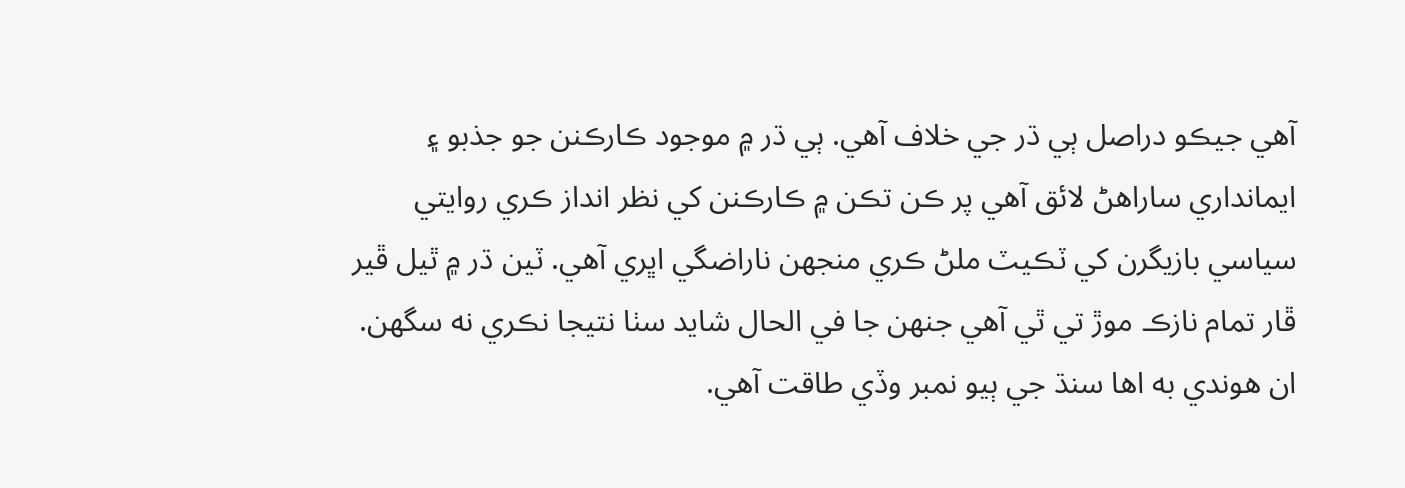آهي جيڪو دراصل ٻي ڌر جي خلاف آهي. ٻي ڌر ۾ موجود ڪارڪنن جو جذبو ۽ ايمانداري ساراهڻ لائق آهي پر ڪن تڪن ۾ ڪارڪنن کي نظر انداز ڪري روايتي سياسي بازيگرن کي ٽڪيٽ ملڻ ڪري منجهن ناراضگي اڀري آهي. ٽين ڌر ۾ ٿيل ڦير ڦار تمام نازڪ موڙ تي ٿي آهي جنهن جا في الحال شايد سٺا نتيجا نڪري نه سگهن. ان هوندي به اها سنڌ جي ٻيو نمبر وڏي طاقت آهي.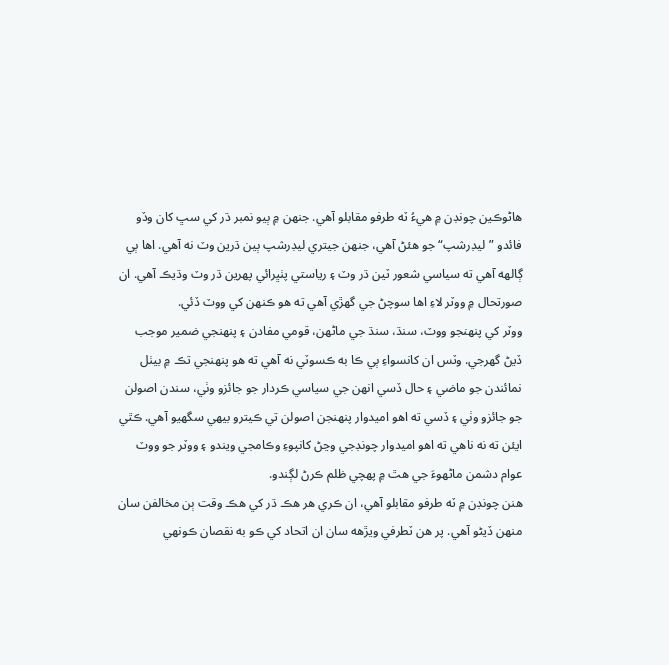هاڻوڪين چونڊن ۾ هيءُ ٽه طرفو مقابلو آهي. جنهن ۾ ٻيو نمبر ڌر کي سڀ کان وڏو فائدو ”ليڊرشپ“ جو هئڻ آهي، جنهن جيتري ليڊرشپ ٻين ڌرين وٽ نه آهي. اها ٻي ڳالهه آهي ته سياسي شعور ٽين ڌر وٽ ۽ رياستي پٺڀرائي پهرين ڌر وٽ وڌيڪ آهي. ان صورتحال ۾ ووٽر لاءِ اها سوچڻ جي گهڙي آهي ته هو ڪنهن کي ووٽ ڏئي.
ووٽر کي پنهنجو ووٽ، سنڌ، سنڌ جي ماڻهن، قومي مفادن ۽ پنهنجي ضمير موجب ڏيڻ گهرجي. وٽس ان کانسواءِ ٻي ڪا به ڪسوٽي نه آهي ته هو پنهنجي تڪ ۾ بيٺل نمائندن جو ماضي ۽ حال ڏسي انهن جي سياسي ڪردار جو جائزو وٺي، سندن اصولن جو جائزو وٺي ۽ ڏسي ته اهو اميدوار پنهنجن اصولن تي ڪيترو بيهي سگهيو آهي. ڪٿي ايئن ته نه ناهي ته اهو اميدوار چونڊجي وڃڻ کانپوءِ وڪامجي ويندو ۽ ووٽر جو ووٽ عوام دشمن ماڻهوءَ جي هٿ ۾ پهچي ظلم ڪرڻ لڳندو.
هنن چونڊن ۾ ٽه طرفو مقابلو آهي، ان ڪري هر هڪ ڌر کي هڪ وقت ٻن مخالفن سان منهن ڏيڻو آهي. پر هن ٽطرفي ويڙهه سان ان اتحاد کي ڪو به نقصان ڪونهي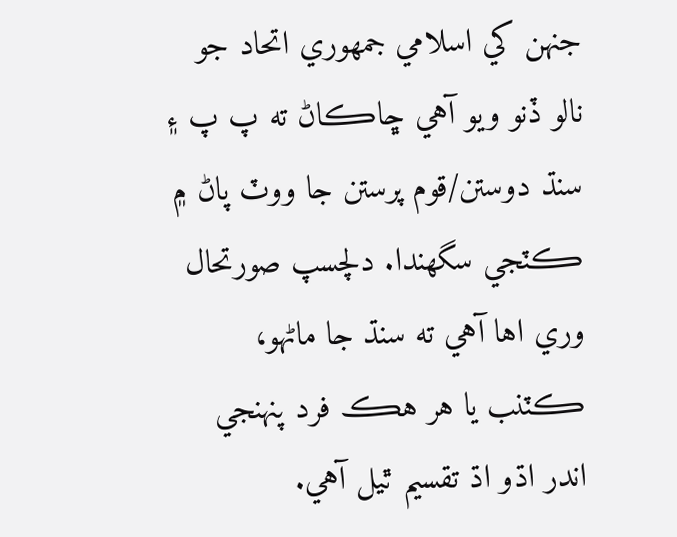جنهن کي اسلامي جمهوري اتحاد جو نالو ڏنو ويو آهي ڇاڪاڻ ته پ پ ۽ سنڌ دوستن/قوم پرستن جا ووٽ پاڻ ۾ ڪٽجي سگهندا. دلچسپ صورتحال وري اها آهي ته سنڌ جا ماڻهو، ڪٽنب يا هر هڪ فرد پنهنجي اندر اڌو اڌ تقسيم ٿيل آهي.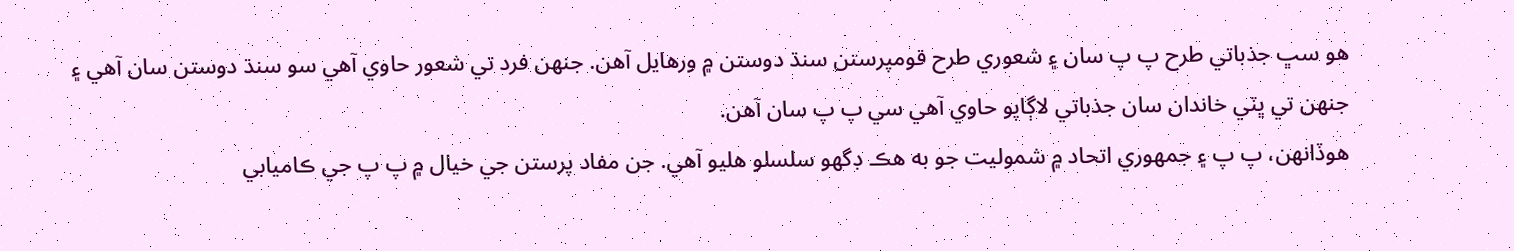هو سڀ جذباتي طرح پ پ سان ۽ شعوري طرح قومپرستن سنڌ دوستن ۾ ورهايل آهن. جنهن فرد تي شعور حاوي آهي سو سنڌ دوستن سان آهي ۽ جنهن تي ڀٽي خاندان سان جذباتي لاڳاپو حاوي آهي سي پ پ سان آهن.
هوڏانهن، پ پ ۽ جمهوري اتحاد ۾ شموليت جو به هڪ ڊگهو سلسلو هليو آهي. جن مفاد پرستن جي خيال ۾ پ پ جي ڪاميابي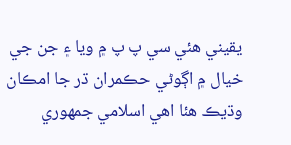يقيني هئي سي پ پ ۾ ويا ۽ جن جي خيال ۾ اڳوڻي حڪمران ڌر جا امڪان وڌيڪ هئا اهي اسلامي جمهوري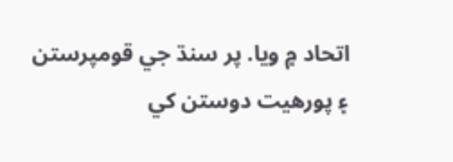اتحاد ۾ ويا. پر سنڌ جي قومپرستن ۽ پورهيت دوستن کي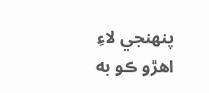پنهنجي لاءِ اهڙو ڪو به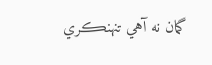گمان نه آهي تنهنڪري